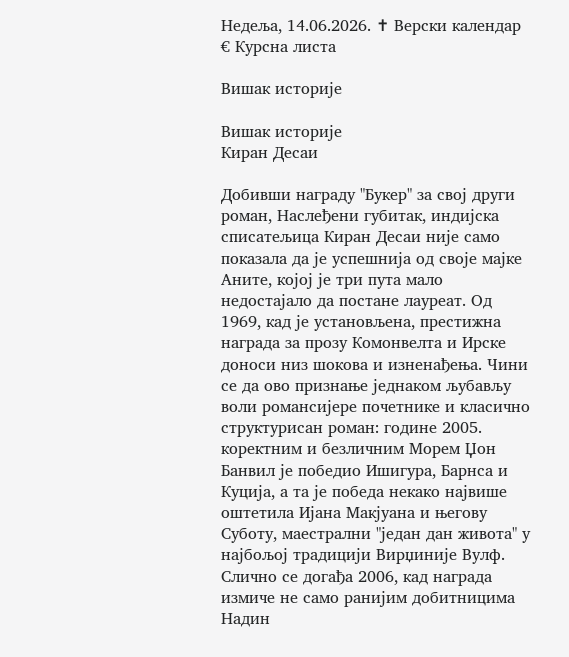Недеља, 14.06.2026. ✝ Верски календар € Курсна листа

Вишак историје

Вишак историје
Киран Десаи

Добивши награду "Букер" за свој други роман, Наслеђени губитак, индијска списатељица Киран Десаи није само показала да је успешнија од своје мајке Аните, којој је три пута мало недостајало да постане лауреат. Од 1969, кад је установљена, престижна награда за прозу Комонвелта и Ирске доноси низ шокова и изненађења. Чини се да ово признање једнаком љубављу воли романсијере почетнике и класично структурисан роман: године 2005. коректним и безличним Морем Џон Банвил је победио Ишигура, Барнса и Куција, а та је победа некако највише оштетила Ијана Макјуана и његову Суботу, маестрални "један дан живота" у најбољој традицији Вирџиније Вулф. Слично се догађа 2006, кад награда измиче не само ранијим добитницима Надин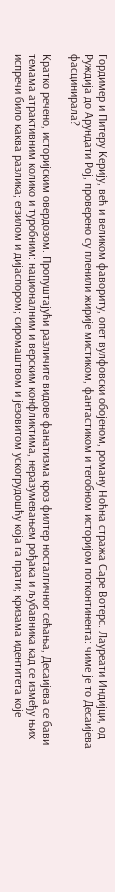Гордимер и Питеру Керију, већ и великом фавориту, опет вулфовски обојеном, роману Ноћна стража Саре Вотерс. Лауреати Индијци, од Руждија до Арундати Рој, проверено су пленили жирије мистиком, фантастиком и тегобном историјом потконтинента: чиме је то Десаијева фасцинирала?

Кратко речено, историјским овердозом. Пропуштајући различите видове фанатизма кроз филтер носталгичног сећања, Десаијева се бави темама атрактивним колико и туробним: националним и верским конфликтима, неразумевањем рођака и љубавника кад се између њих испречи било каква разлика; егзилом и дијаспором; сиромаштвом и језовитом ускогрудошћу која га прати; кризама идентитета које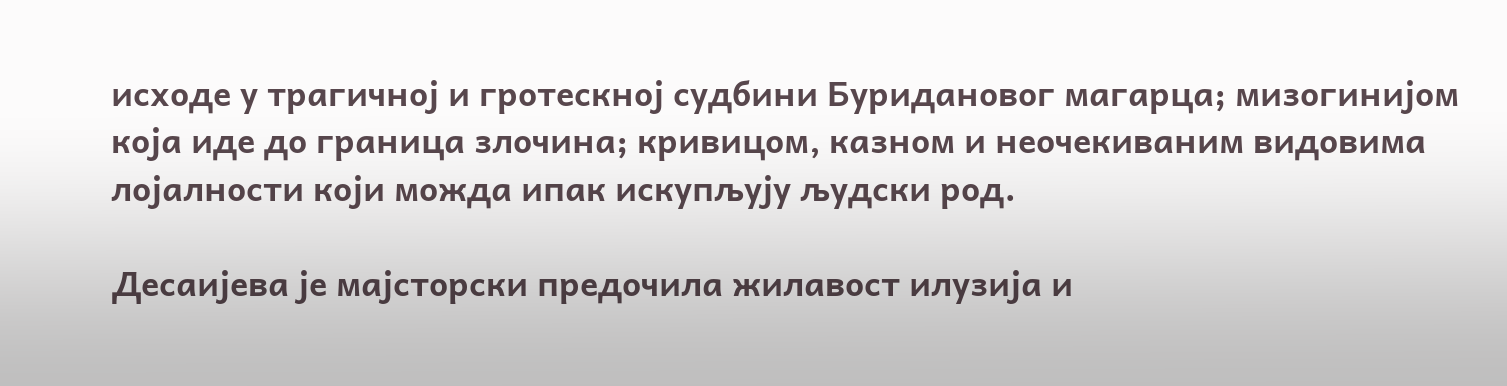исходе у трагичној и гротескној судбини Буридановог магарца; мизогинијом која иде до граница злочина; кривицом, казном и неочекиваним видовима лојалности који можда ипак искупљују људски род.

Десаијева је мајсторски предочила жилавост илузија и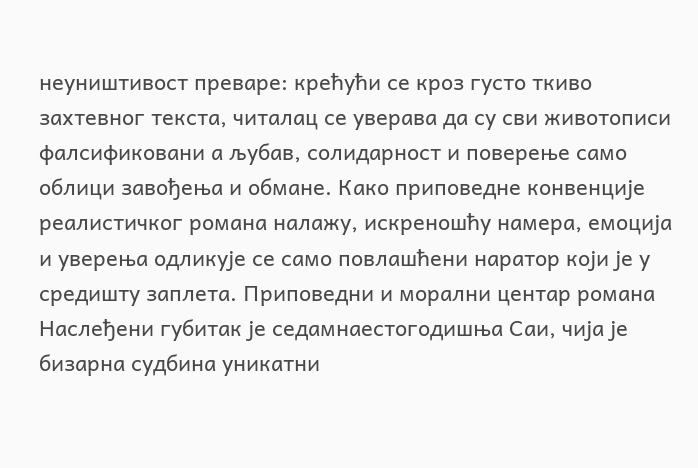неуништивост преваре: крећући се кроз густо ткиво захтевног текста, читалац се уверава да су сви животописи фалсификовани а љубав, солидарност и поверење само облици завођења и обмане. Како приповедне конвенције реалистичког романа налажу, искреношћу намера, емоција и уверења одликује се само повлашћени наратор који је у средишту заплета. Приповедни и морални центар романа Наслеђени губитак је седамнаестогодишња Саи, чија је бизарна судбина уникатни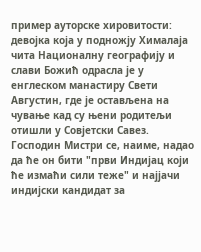пример ауторске хировитости: девојка која у подножју Хималаја чита Националну географију и слави Божић одрасла је у енглеском манастиру Свети Августин, где је остављена на чување кад су њени родитељи отишли у Совјетски Савез. Господин Мистри се, наиме, надао да ће он бити "први Индијац који ће измаћи сили теже" и најјачи индијски кандидат за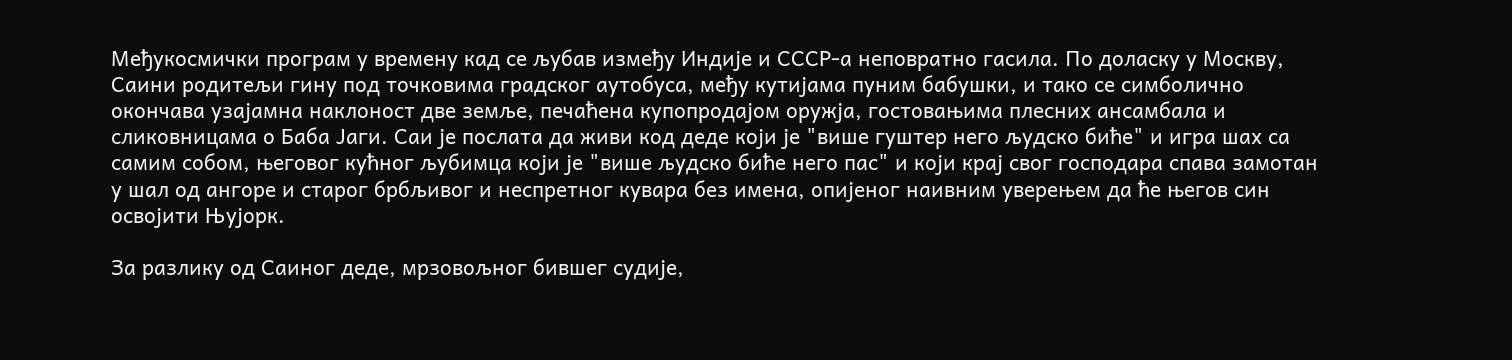Међукосмички програм у времену кад се љубав између Индије и СССР-а неповратно гасила. По доласку у Москву, Саини родитељи гину под точковима градског аутобуса, међу кутијама пуним бабушки, и тако се симболично окончава узајамна наклоност две земље, печаћена купопродајом оружја, гостовањима плесних ансамбала и сликовницама о Баба Јаги. Саи је послата да живи код деде који је "више гуштер него људско биће" и игра шах са самим собом, његовог кућног љубимца који је "више људско биће него пас" и који крај свог господара спава замотан у шал од ангоре и старог брбљивог и неспретног кувара без имена, опијеног наивним уверењем да ће његов син освојити Њујорк.

За разлику од Саиног деде, мрзовољног бившег судије,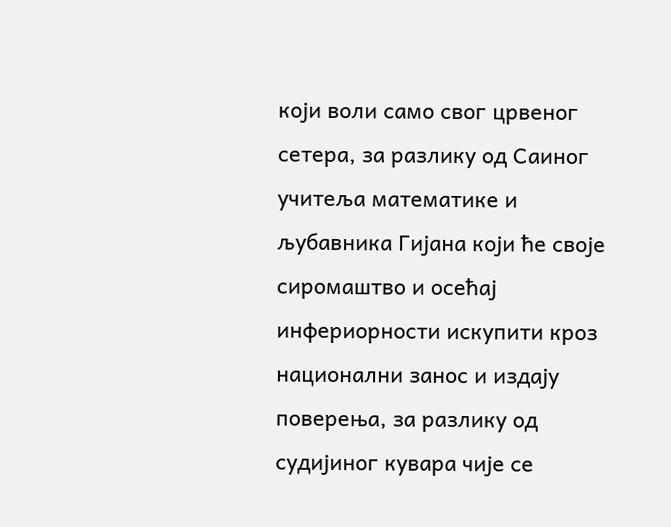који воли само свог црвеног сетера, за разлику од Саиног учитеља математике и љубавника Гијана који ће своје сиромаштво и осећај инфериорности искупити кроз национални занос и издају поверења, за разлику од судијиног кувара чије се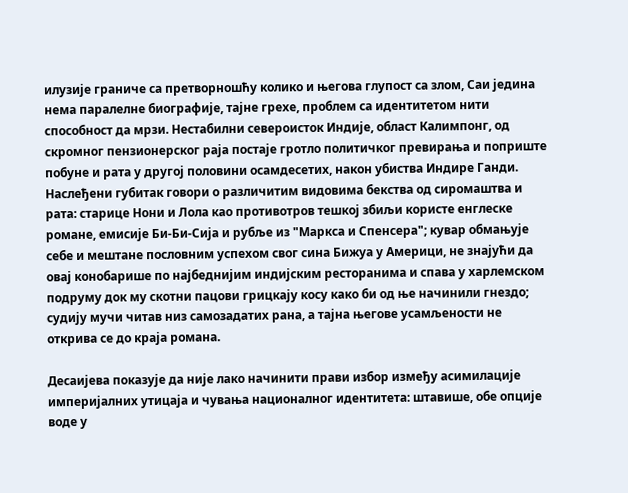илузије граниче са претворношћу колико и његова глупост са злом, Саи једина нема паралелне биографије, тајне грехе, проблем са идентитетом нити способност да мрзи. Нестабилни североисток Индије, област Калимпонг, од скромног пензионерског раја постаје гротло политичког превирања и поприште побуне и рата у другој половини осамдесетих, након убиства Индире Ганди. Наслеђени губитак говори о различитим видовима бекства од сиромаштва и рата: старице Нони и Лола као противотров тешкој збиљи користе енглеске романе, емисије Би-Би-Сија и рубље из "Маркса и Спенсера"; кувар обмањује себе и мештане пословним успехом свог сина Бижуа у Америци, не знајући да овај конобарише по најбеднијим индијским ресторанима и спава у харлемском подруму док му скотни пацови грицкају косу како би од ње начинили гнездо; судију мучи читав низ самозадатих рана, а тајна његове усамљености не открива се до краја романа.

Десаијева показује да није лако начинити прави избор између асимилације империјалних утицаја и чувања националног идентитета: штавише, обе опције воде у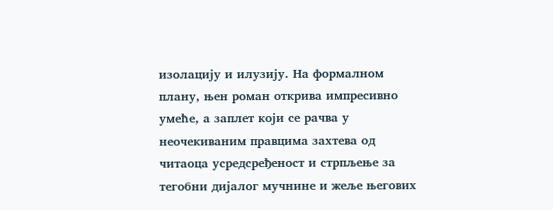изолацију и илузију. На формалном плану, њен роман открива импресивно умеће, а заплет који се рачва у неочекиваним правцима захтева од читаоца усредсређеност и стрпљење за тегобни дијалог мучнине и жеље његових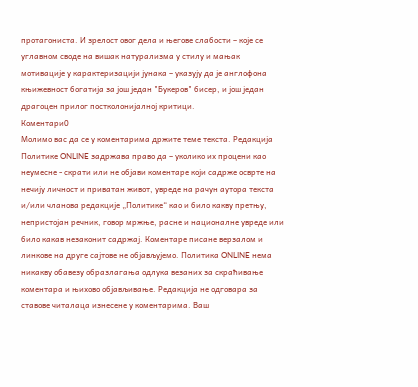протагониста. И зрелост овог дела и његове слабости – које се углавном своде на вишак натурализма у стилу и мањак мотивације у карактеризацији јунака – указују да је англофона књижевност богатија за још један "Букеров" бисер, и још један драгоцен прилог постколонијалној критици.
Коментари0
Молимо вас да се у коментарима држите теме текста. Редакција Политике ONLINE задржава право да – уколико их процени као неумесне - скрати или не објави коментаре који садрже осврте на нечију личност и приватан живот, увреде на рачун аутора текста и/или чланова редакције „Политике“ као и било какву претњу, непристојан речник, говор мржње, расне и националне увреде или било какав незаконит садржај. Коментаре писане верзалом и линкове на друге сајтове не објављујемо. Политика ONLINE нема никакву обавезу образлагања одлука везаних за скраћивање коментара и њихово објављивање. Редакција не одговара за ставове читалаца изнесене у коментарима. Ваш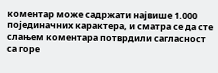коментар може садржати највише 1.000 појединачних карактера, и сматра се да сте слањем коментара потврдили сагласност са горе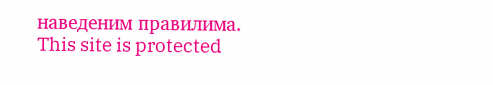наведеним правилима.
This site is protected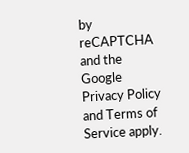by reCAPTCHA and the Google Privacy Policy and Terms of Service apply.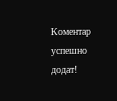Комeнтар успeшно додат!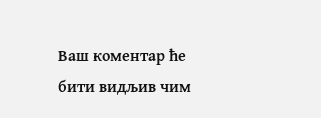Ваш комeнтар ћe бити видљив чим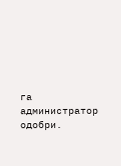га администратор одобри.